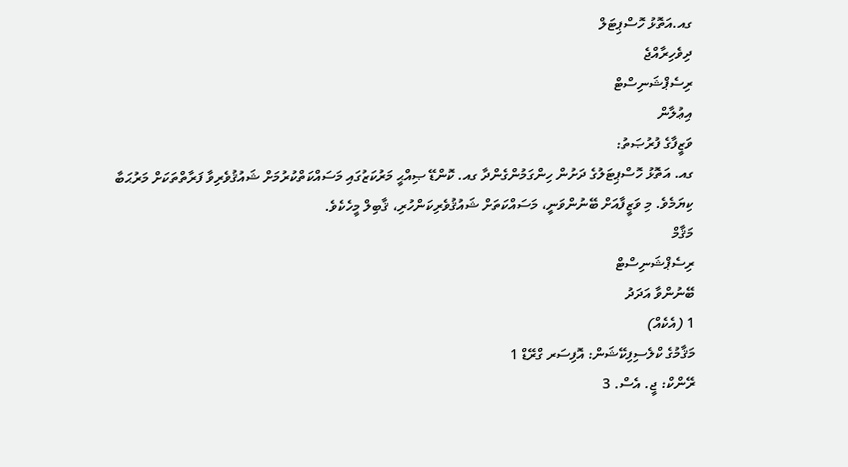ގއ.އަތޮޅު ހޮސްޕިޓަލް
ދިވެހިރާއްޖެ
ރިސެޕްޝަނިސްޓް
އިޢުލާން
ވަޒީފާގެ ފުރުޞަތު:
ގއ. އަތޮޅު ހޮސްޕިޓަލުގެ ދަށުން ހިންގަމުންގެންދާ ގއ. ކޮންޑޭ ޞިއްޙީ މަރުކަޒުގައި މަސައްކަތްކުރުމަށް ޝައުޤުވެރިވާ ފަރާތްތަކަށް މަރުޙަބާ ކިޔަމެވެ. މި ވަޒީފާއަށް ބޭނުންވަނީ، މަސައްކަތަށް ޝައުޤުވެރިކަންހުރި، ޤާބިލް މީހެކެވެ.
މަޤާމް
ރިސެޕްޝަނިސްޓް
ބޭނުންވާ އަދަދު
1 (އެކެއް)
މަޤާމުގެ ކްލެސިފިކޭޝަން: އޮފިސަރ ގްރޭޑް 1
ރޭންކް: ޖީ. އެސް. 3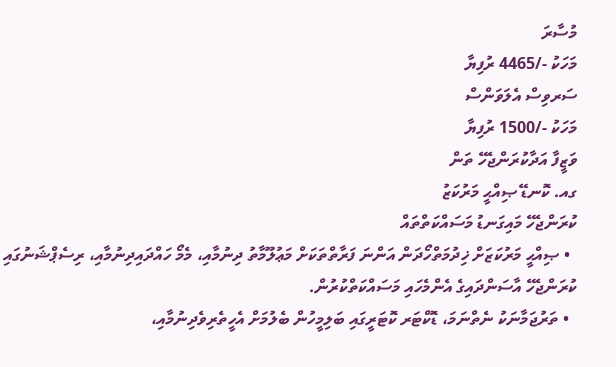މުސާރަ
މަހަކު -/4465 ރުފިޔާ
ސަރވިސް އެލަވަންސް
މަހަކު -/1500 ރުފިޔާ
ވަޒީފާ އަދާކުރަންޖެހޭ ތަން
ގއ. ކޮނޑޭ ޞިއްޙީ މަރުކަޒު
ކުރަންޖެހޭ މައިގަނޑު މަސައްކަތްތައް
  • ޞިއްޙީ މަރުކަޒަށް ޚިދުމަތްހޯދަން އަންނަ ފަރާތްތަކަށް މަޢުލޫމާތު ދިނުމާއި، މެމޯ ހައްދައިދިނުމާއި، ރިސެޕްޝަނުގައި ކުރަންޖެހޭ އާސަންދައިގެ އެންމެހައި މަސައްކަތްކުރުން.
  • ތަރުޖަމާނަކު ނެތްނަމަ، ޑޮކްޓަރ ކޮޓަރީގައި ބަލިމީހުން ބެލުމަށް އެހީތެރިވެދިނުމާއި،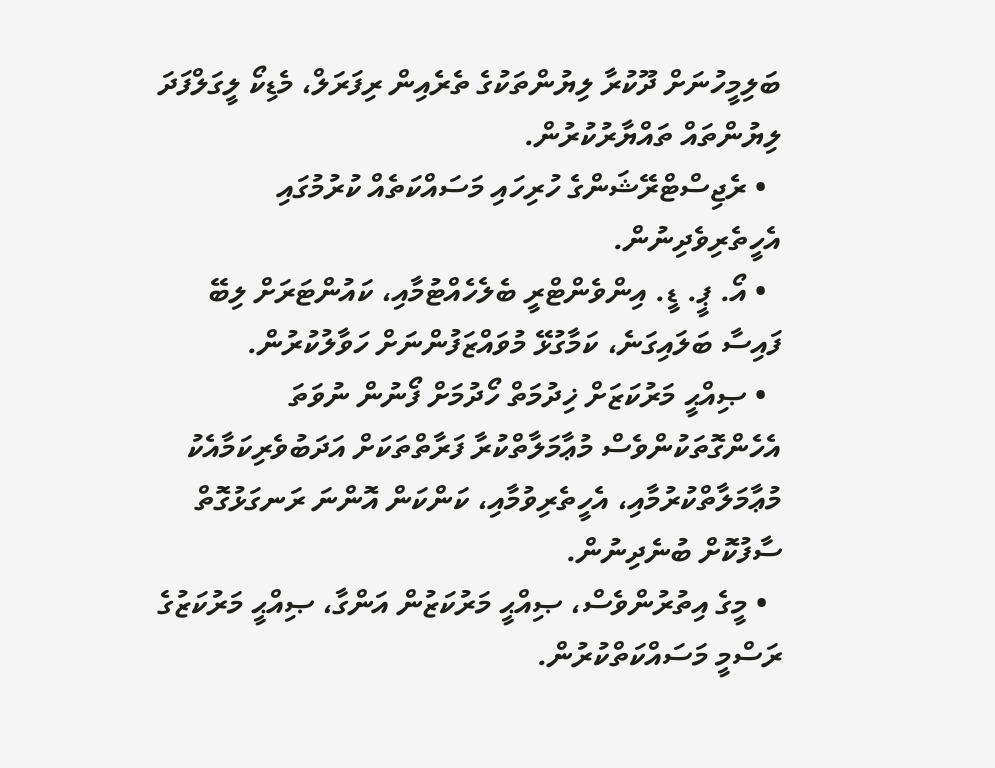ބަލިމީހުނަށް ދޫކުރާ ލިޔުންތަކުގެ ތެރެއިން ރިފަރަލް، މެޑިކޯ ލީގަލްފަދަ ލިޔުންތައް ތައްޔާރުކުރުން.
  • ރެޖިސްޓްރޭޝަންގެ ހުރިހައި މަސައްކަތެއް ކުރުމުގައި އެހީތެރިވެދިނުން.
  • އޯ. ޕީ. ޑީ. އިންވެންޓްރީ ބެލެހެއްޓުމާއި، ކައުންޓަރަށް ލިބޭ ފައިސާ ބަލައިގަނެ، ކަމާގުޅޭ މުވައްޒަފުންނަށް ހަވާލުކުރުން.
  • ޞިއްޙީ މަރުކަޒަށް ޚިދުމަތް ހޯދުމަށް ފޯނުން ނުވަތަ އެހެންގޮތަކުންވެސް މުޢާމަލާތްކުރާ ފަރާތްތަކަށް އަދަބުވެރިކަމާއެކު މުޢާމަލާތްކުރުމާއި، އެހީތެރިވުމާއި، ކަންކަން އޮންނަ ރަނގަޅުގޮތް ސާފުކޮށް ބުނެދިނުން.
  • މީގެ އިތުރުންވެސް، ޞިއްޙީ މަރުކަޒުން އަންގާ، ޞިއްޙީ މަރުކަޒުގެ ރަސްމީ މަސައްކަތްކުރުން.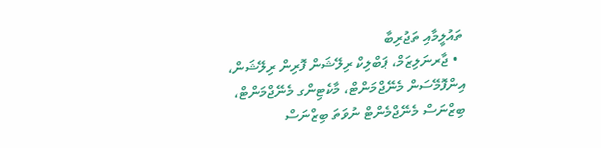ތައުލީމާއި ތަޖުރިބާ
  • ޖާރނަލިޒަމް، ޕަބްލިކް ރިލޭޝަން ފޮރިން ރިލޭޝަން، އިންފޮމޭސަން މެނޭޖްމަންޓް، މާކެޓިންގ މެނޭޖްމަންޓް، ބިޒްނަސް މެނޭޖްމެންޓް ނުވަތަ ބިޒްނަސް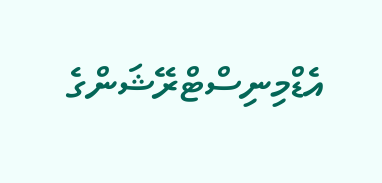އެޑްމިނިސްޓްރޭޝަންގެ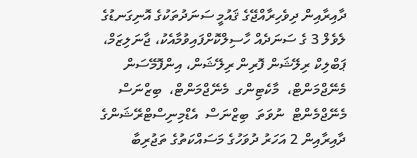ދާއިރާއިން ދިވެހިރާއްޖޭގެ ޤައުމީ ސަނަދުތަކުގެ އޮނިގަނޑުގެ ލެވެލް 3 ގެ ސަނަދެއް ހާސިލްކޮށްފައިވުމާއެކު، ޖާނަލިޒަމް، ޕަބްލިކް ރިލޭޝަން ފޮރިން ރިލޭޝަން، އިންފޮމޭސަން މެނޭޖްމަންޓް،  މާކެޓިންގ  މެނޭޖްމަންޓް،  ބިޒްނަސް  މެނޭޖްމެންޓް  ނުވަތަ  ބިޒްނަސް  އެޑްމިނިސްޓްރޭޝަންގެ ދާއިރާއިން 2 އަހަރު ދުވަހުގެ މަސައްކަތުގެ ތަޖުރިބާ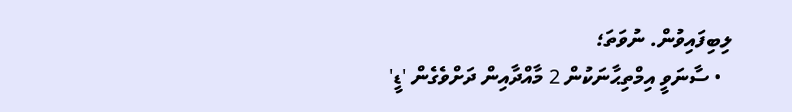ލިބިފައިވުން. ނުވަތަ؛
  • ސާނަވީ އިމްތިޙާނަކުން 2 މާއްދާއިން ދަށްވެގެން 'ޑީ'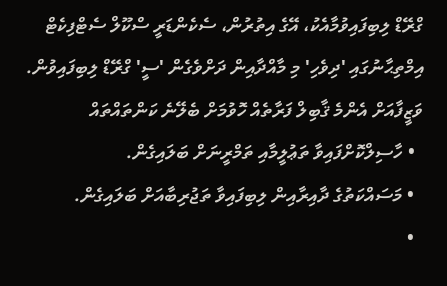ގްރޭޑް ލިބިފައިވުމާއެކު، އޭގެ އިތުރުން، ސެކެންޑަރީ ސްކޫލް ސެޓްފިކެޓް އިމްތިޙާނުގައި 'ދިވެހި' މި މާއްދާއިން ދަށްވެގެން 'ސީ' ގްރޭޑް ލިބިފައިވުން.
ވަޒީފާއަށް އެންމެ ޤާބިލް ފަރާތެއް ހޮވުމަށް ބެލޭނެ ކަންތައްތައް
  • ހާސިލްކޮށްފައިވާ ތަޢުލީމާއި ތަމްރީނަށް ބަލައިގެން.
  • މަސައްކަތުގެ ދާއިރާއިން ލިބިފައިވާ ތަޖުރިބާއަށް ބަލައިގެން.
  •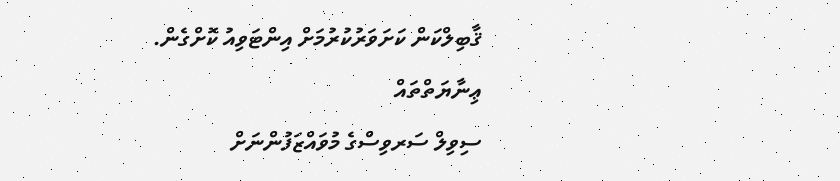ޤާބިލްކަން ކަށަވަރުކުރުމަށް އިންޓަވިއު ކޮށްގެން.
ޢިނާޔަތްތައް
ސިވިލް ސަރވިސްގެ މުވައްޒަފުންނަށް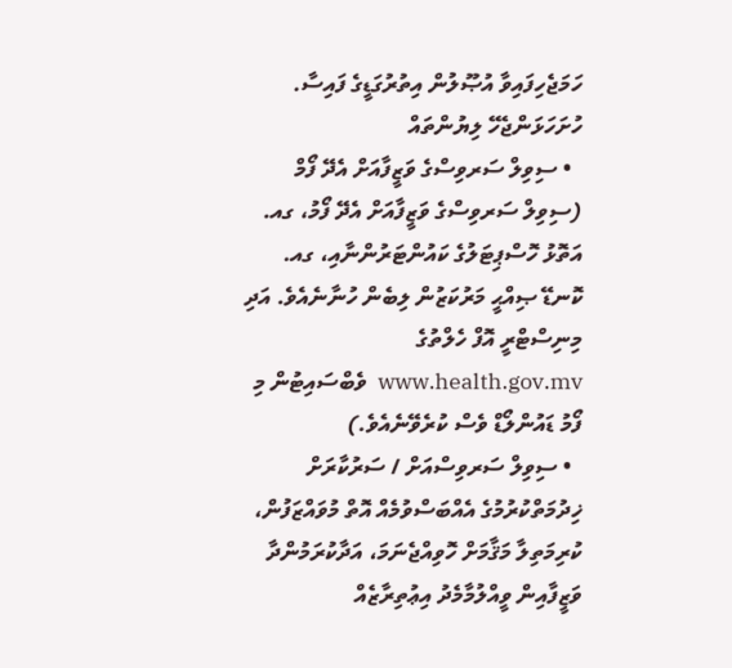ހަމަޖެހިފައިވާ އުޞޫލުން އިތުރުގަޑީގެ ފައިސާ.
ހުށަހަޅަންޖެހޭ ލިޔުންތައް
  • ސިވިލް ސަރވިސްގެ ވަޒީފާއަށް އެދޭ ފޯމް (ސިވިލް ސަރވިސްގެ ވަޒީފާއަށް އެދޭ ފޯމު، ގއ. އަތޮޅު ހޮސްޕިޓަލުގެ ކައުންޓަރުންނާއި، ގއ. ކޮނޑޭ ޞިއްޙީ މަރުކަޒުން ލިބެން ހުނާނެއެވެ. އަދި މިނިސްޓްރީ އޮފް ހެލްތުގެ www.health.gov.mv  ވެބްސައިޓުން މި ފޯމު ޑައުންލޯޑް ވެސް ކުރެވޭނެއެވެ.)
  • ސިވިލް ސަރވިސްއަށް / ސަރުކާރަށް ޚިދުމަތްކުރުމުގެ އެއްބަސްވުމެއް އޮތް މުވައްޒަފުން، ކުރިމަތިލާ މަޤާމަށް ހޮވިއްޖެނަމަ، އަދާކުރަމުންދާ ވަޒީފާއިން ވީއްލުމާމެދު އިޢުތިރާޒެއް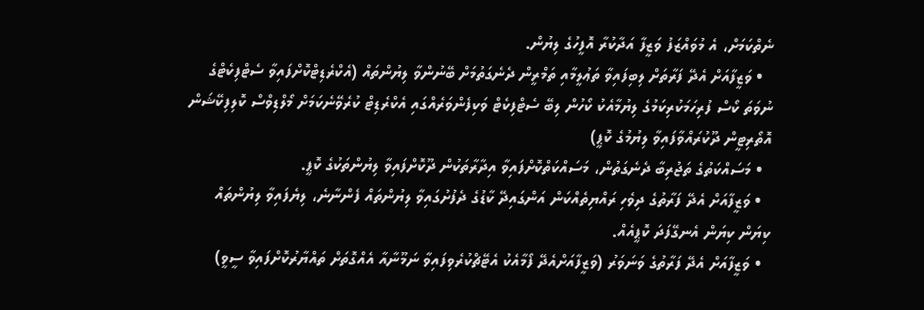ނެތްކަމަށް، އެ މުވައްޒަފު ވަޒީފާ އަދާކުރާ އޮފީހުގެ ލިޔުން.
  • ވަޒީފާއަށް އެދޭ ފަރާތަށް ލިބިފައިވާ ތަޢުލީމާއި ތަމްރީން ދެނެގަތުމަށް ބޭނުންވާ ލިޔުންތައް (އެކްރެޑިޓްކޮށްފައިވާ ސެޓްފިކެޓްގެ ނުވަތަ ކޯސް ފުރިހަމަކުރިކަމުގެ ލިޔުމާއެކު ކޯހުން ލިބޭ ސެޓްފިކެޓް ވަކިފެންވަރެއްގައި އެކްރެޑިޓް ކުރެވޭނެކަމަށް މޯލްޑިވްސް ކޮލިފިކޭޝަން އޮތޯރިޓީން ދޫކުރައްވާފައިވާ ލިޔުމުގެ ކޮޕީ)
  • މަސައްކަތުގެ ތަޖުރިބާ ދެނެގަތުން، މަސައްކަތްކޮށްފައިވާ އިދާރާތަކުން ދޫކޮށްފައިވާ ލިޔުންތަކުގެ ކޮޕީ.
  • ވަޒީފާއަށް އެދޭ ފަރާތުގެ ދިވެހި ރައްޔިތެއްކަން އަންގައިދޭ ކާޑުގެ ދެފުށުގައިވާ ލިޔުންތައް ފެންނާނެ، ލިޔެފައިވާ ލިޔުންތައް ކިޔަން ކިޔަން އެނގޭފަދަ ކޮޕީއެއް.
  • ވަޒީފާއަށް އެދޭ ފަރާތުގެ ވަނަވަރު (ވަޒީފާއަށްއެދޭ ފޯމާއެކު އެޓޭޗްކުރެވިފައިވާ ނަމޫނާއާ އެއްގޮތަށް ތައްޔާރުކޮށްފައިވާ ސީވީ)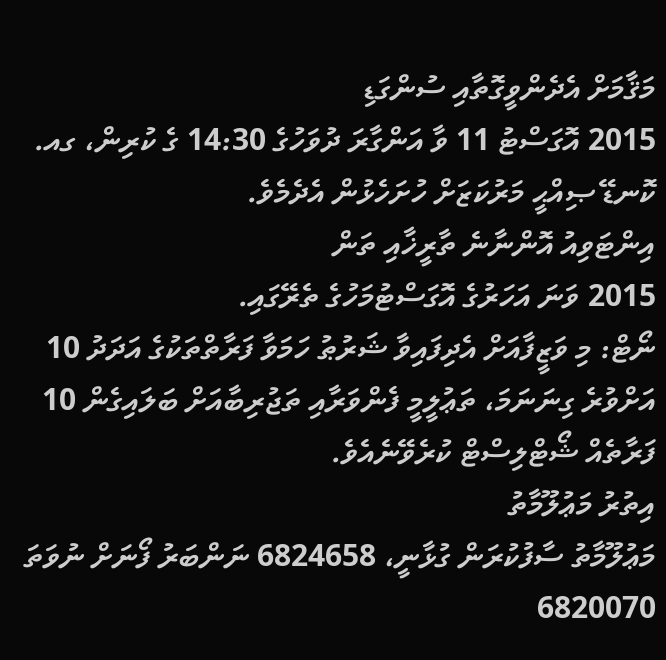މަޤާމަށް އެދެންވީގޮތާއި ސުންގަޑި
2015 އޮގަސްޓު 11 ވާ އަންގާރަ ދުވަހުގެ 14:30 ގެ ކުރިން، ގއ. ކޮނޑޭ ޞިއްޙީ މަރުކަޒަށް ހުށަހެޅުން އެދެމެވެ.
އިންޓަވިއު އޮންނާނެ ތާރީޚާއި ތަން
2015 ވަނަ އަހަރުގެ އޮގަސްޓުމަހުގެ ތެރޭގައި.
ނޯޓް: މި ވަޒީފާއަށް އެދިފައިވާ ޝަރުޠު ހަމަވާ ފަރާތްތަކުގެ އަދަދު 10 އަށްވުރެ ގިނަނަމަ، ތަޢުލީމީ ފެންވަރާއި ތަޖުރިބާއަށް ބަލައިގެން 10 ފަރާތެއް ޝޯޓްލިސްޓް ކުރެވޭނެއެވެ.
އިތުރު މަޢުލޫމާތު
މަޢުލޫމާތު ސާފުކުރަން ގުޅާނީ، 6824658 ނަންބަރު ފޯނަށް ނުވަތަ 6820070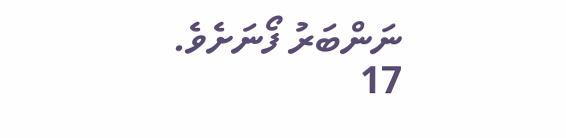ނަންބަރު ފޯނަށެވެ.
17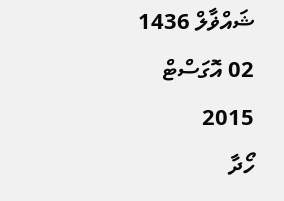ޝައްޥާލް 1436
02 އޮގަސްޓް 2015
ހޯދާ